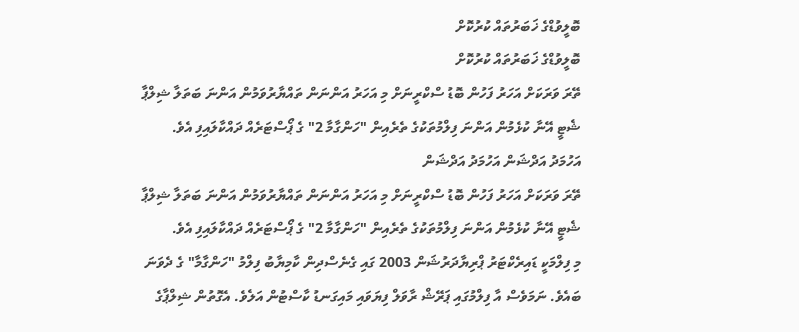ބޮލީވުޑްގެ ޚަބަރުތައް ކުރުކޮށް
ބޮލީވުޑްގެ ޚަބަރުތައް ކުރުކޮށް
ތޭރަ ވަރަކަށް އަހަރު ފަހުން ބޮޑު ސްކްރީނަށް މި އަހަރު އަންނަން ތައްޔާރުވަމުން އަންނަ ބަތަލާ ޝިލްޕާ ޝެޓީ އޭނާ ކުޅެމުން އަންނަ ފިލްމުތަކުގެ ތެރެއިން "ހަންގާމާ 2" ގެ ޕޯސްޓަރެއް ދައްކާލައިފި އެވެ.
އަހުމަދު އަދްޝަން އަހުމަދު އަދްޝަން
ތޭރަ ވަރަކަށް އަހަރު ފަހުން ބޮޑު ސްކްރީނަށް މި އަހަރު އަންނަން ތައްޔާރުވަމުން އަންނަ ބަތަލާ ޝިލްޕާ ޝެޓީ އޭނާ ކުޅެމުން އަންނަ ފިލްމުތަކުގެ ތެރެއިން "ހަންގާމާ 2" ގެ ޕޯސްޓަރެއް ދައްކާލައިފި އެވެ.
މި ފިލްމަކީ ޑައިރެކްޓަރު ޕްރިޔާދަރުޝަން 2003 ގައި ގެނެސްދިން ކާމިޔާބު ފިލްމު "ހަންގާމާ" ގެ ދެވަނަ ބައެވެ. ނަމަވެސް އާ ފިލްމުގައި ޕަރޭޝް ރާވަލް ފިޔަވައި މައިގަނޑު ކާސްޓުން އަލެވެ. އެގޮތުން ޝިލްޕާގެ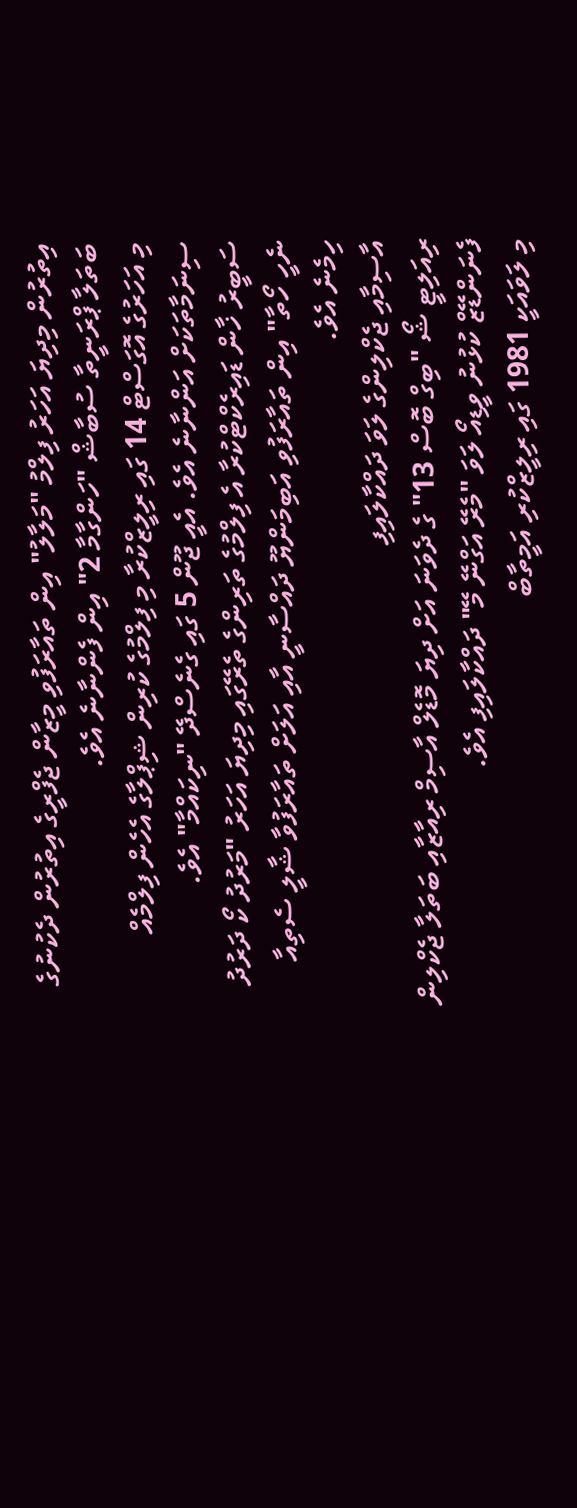އިތުރުން މިދިޔަ އަހަރު ފިލްމު "މަލާލު" އިން ތައާރަފުވި މީޒާން ޖެފްރީގެ އިތުރުން ދެކުނުގެ ބަތަލާ ޕްރަނީތާ ސުބާޝް "ހަންގާމާ 2" އިން ފެންނާނެ އެވެ.
މި އަހަރުގެ އޮގަސްޓް 14 ގައި ރިލީޒްކުރާ މި ފިލްމުގެ ކުރިން ޝިޕްލާގެ އެހެން ފިލްމެއް ސިނަމާތަކަށް އަންނާނެ އެވެ. އެއީ ޖޫން 5 ގައި ގެނެސްދޭ "ނިކައްމާ" އެވެ.
ސަބީރު ޚާން ޑައިރެކްޓްކުރާ އެ ފިލްމުގެ ތަރިންގެ ތެރޭގައި މިދިޔަ އަހަރު "މަރުދު ކޯ ދަރުދު ނެހީ ހޯތާ" އިން ތައާރަފުވި އަބިމަންޔޫ ދައްސާނީ އާއި އަލަށް ތައާރަފުވާ ޝާލީ ސެތިއާ ހިމެނެ އެވެ.
އާސިމާއި ޖެކްލިންގެ ލަވަ ދައްކާލައިފި
ރިއަލިޓީ ޝޯ "ބިގް ބޮސް 13" ގެ ދެވަނަ އަށް ދިޔަ މޮޑެލް އާސިމް ރިއާޒާއި ބަތަލާ ޖެކްލިން ފެނަންޑޭޒް ކުޅުނު ވީޑިއޯ ލަވަ "މެރޭ އަގްނޭ މޭ" ދައްކާލައިފި އެވެ.
މި ލަވައަކީ 1981 ގައި ރިލީޒްކުރި އަމީތާބް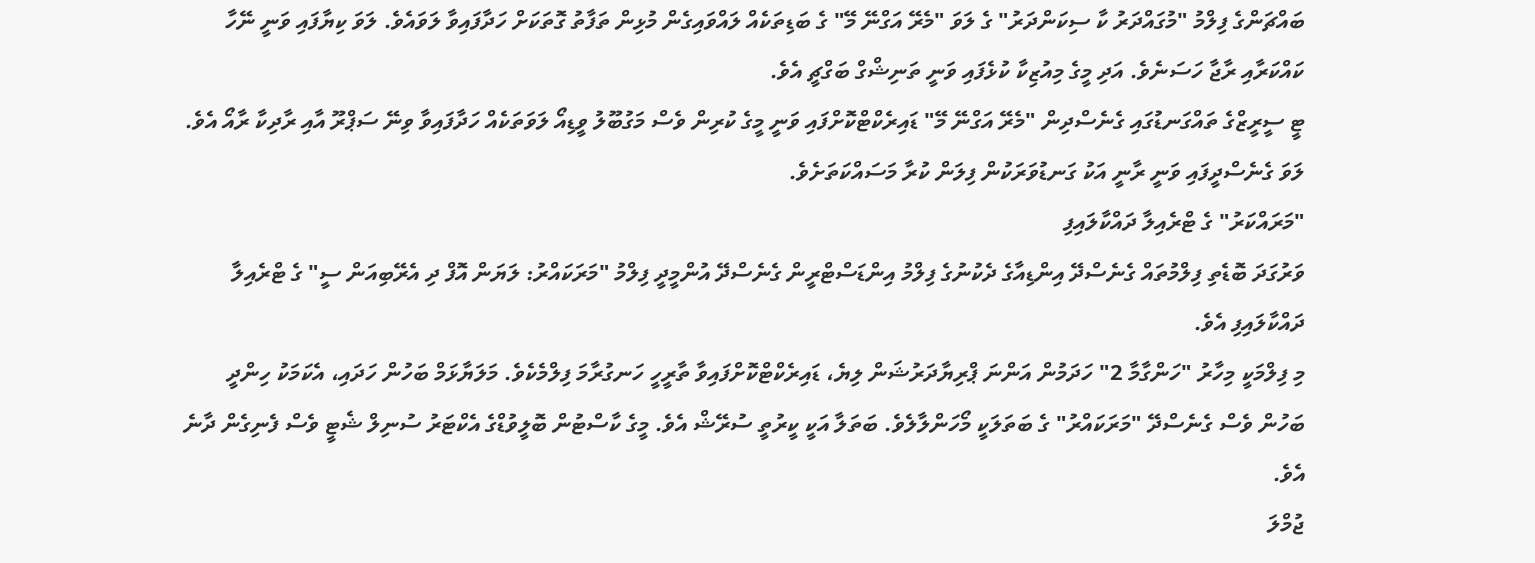ބައްޗަންގެ ފިލްމު "މުގައްދަރު ކާ ސިކަންދަރު" ގެ ލަވަ "މެރޭ އަގްނޭ މޭ" ގެ ބަޑިތަކެއް ލައްވައިގެން މުޅިން ތަފާތު ގޮތަކަށް ހަދާފައިވާ ލަވައެވެ. ލަވަ ކިޔާފައި ވަނީ ނޭހާ ކައްކަރާއި ރާޖާ ހަސަނެވެ. އަދި މީގެ މިއުޒިކާ ކުޅެފައި ވަނީ ތަނިޝްގް ބަގްޗީ އެވެ.
ޓީ ސީރީޒްގެ ތައްގަނޑުގައި ގެނެސްދިން "މެރޭ އަގްނޭ މޭ" ޑައިރެކްޓްކޮށްފައި ވަނީ މީގެ ކުރިން ވެސް މަގުބޫލު ވީޑިއޯ ލަވަތަކެއް ހަދާފައިވާ ވިނޭ ސަޕްރޫ އާއި ރާދިކާ ރާއޯ އެވެ. ލަވަ ގެނެސްދީފައި ވަނީ ރާނީ އަކު ގަނޑުވަރަކުން ފިލަން ކުރާ މަސައްކަތަށެވެ.
"މަރައްކަރު" ގެ ޓްރެއިލާ ދައްކާލައިފި
ވަރުގަދަ ބޮޑެތި ފިލްމުތައް ގެނެސްދޭ އިންޑިއާގެ ދެކުނުގެ ފިލްމު އިންޑަސްޓްރީން ގެނެސްދޭ އުންމީދީ ފިލްމު "މަރަކައްރު: ލަޔަން އޮފް ދި އެރޭބިއަން ސީ" ގެ ޓްރެއިލާ ދައްކާލައިފި އެވެ.
މި ފިލްމަކީ މިހާރު "ހަންގާމާ 2" ހަދަމުން އަންނަ ޕްރިޔާދަރުޝަން ލިޔެ، ޑައިރެކްޓްކޮށްފައިވާ ތާރީހީ ހަނގުރާމަ ފިލްމެކެވެ. މަލަޔާޅަމް ބަހުން ހަދައި، އެކަމަކު ހިންދީ ބަހުން ވެސް ގެނެސްދޭ "މަރަކައްރު" ގެ ބަތަލަކީ މޯހަންލާލެވެ. ބަތަލާ އަކީ ކީރުތީ ސުރޭޝް އެވެ. މީގެ ކާސްޓުން ބޮލީވުޑްގެ އެކްޓަރު ސުނިލް ޝެޓީ ވެސް ފެނިގެން ދާނެ އެވެ.
ޖުމްލަ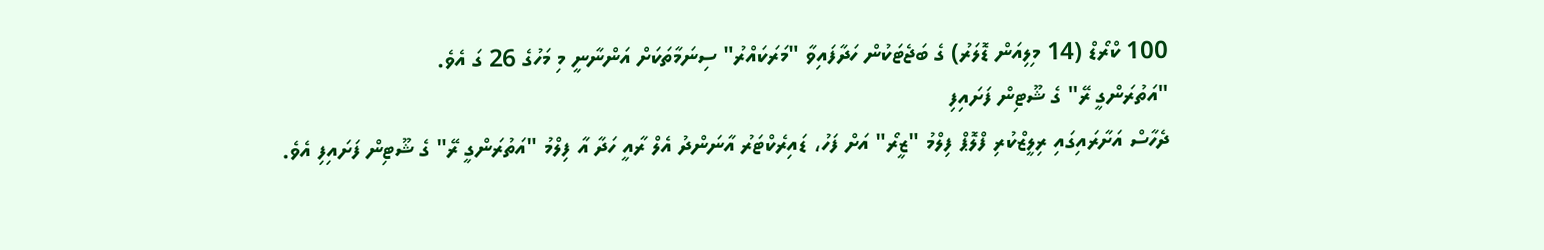100 ކްރޯޑް (14 މިލިއަން ޑޮލަރު) ގެ ބަޖެޓަކުން ހަދާފައިވާ "މަރަކައްރު" ސިނަމާތަކަށް އަންނާނީ މި މަހުގެ 26 ގަ އެވެ.
"އަތުރަންގީ ރޭ" ގެ ޝޫޓިން ފަށައިފި
ދެހާސް އަށާރައިގައި ރިލީޒްކުރި ފްލޮޕް ފިލްމު "ޒީރޯ" އަށް ފަހު، ޑައިރެކްޓަރު އާނަންދު އެލް ރާއީ ހަދާ އާ ފިލްމު "އަތުރަންގީ ރޭ" ގެ ޝޫޓިން ފަށައިފި އެވެ.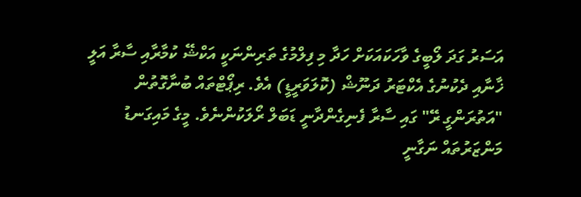އަސަރު ގަދަ ލޯބީގެ ވާހަކައަކަށް ހަދާ މި ފިލްމުގެ ތަރިންނަކީ އަކްޝޭ ކުމާރާއި ސާރާ އަލީ ޚާނާއި ދެކުނުގެ އެކްޓަރު ދަނޫޝް (ކޮލަވަރީޑީ) އެވެ. ރިޕޯޓްތައް ބުނާގޮތުން "އަތުރަންގީ ރޭ" ގައި ސާރާ ފެނިގެންދާނީ ޑަބަލް ރޯލަކުންނެވެ. މީގެ މައިގަނޑު މަންޒަރުތައް ނަގާނީ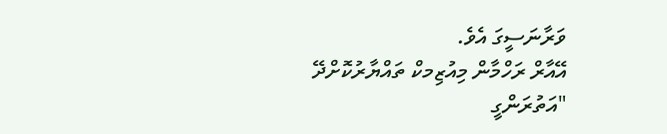ވަރާނަސީގަ އެވެ.
އޭއާރް ރަހްމާން މިއުޒިމކް ތައްޔާރުކޮށްދޭ "އަތުރަންގީ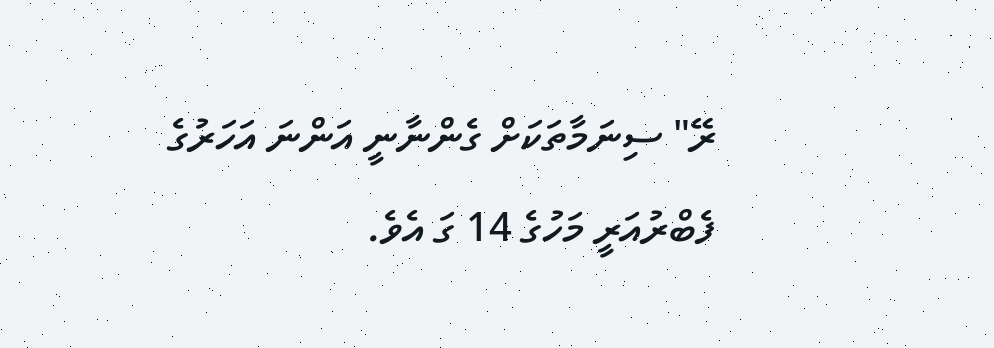ރޭ" ސިނަމާތަކަށް ގެންނާނީ އަންނަ އަހަރުގެ ފެބްރުއަރީ މަހުގެ 14 ގަ އެވެ.